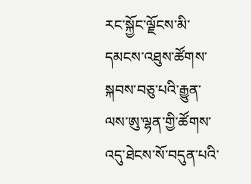རང་སྐྱོང་ལྗོངས་མི་དམངས་འཐུས་ཚོགས་སྐབས་བཅུ་པའི་རྒྱུན་ལས་ཨུ་ལྷན་གྱི་ཚོགས་འདུ་ཐེངས་སོ་བདུན་པའི་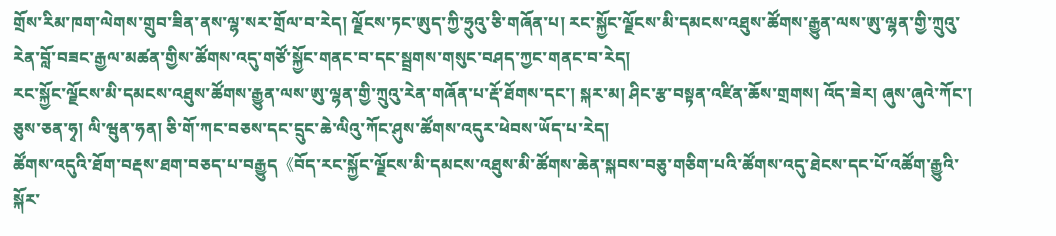གྲོས་རིམ་ཁག་ལེགས་གྲུབ་ཟིན་ནས་ལྷ་སར་གྲོལ་བ་རེད། ལྗོངས་ཏང་ཨུད་ཀྱི་ཧྲུའུ་ཅི་གཞོན་པ། རང་སྐྱོང་ལྗོངས་མི་དམངས་འཐུས་ཚོགས་རྒྱུན་ལས་ཨུ་ལྷན་གྱི་ཀྲུའུ་རེན་བློ་བཟང་རྒྱལ་མཚན་གྱིས་ཚོགས་འདུ་གཙོ་སྐྱོང་གནང་བ་དང་སྦྲགས་གསུང་བཤད་ཀྱང་གནང་བ་རེད།
རང་སྐྱོང་ལྗོངས་མི་དམངས་འཐུས་ཚོགས་རྒྱུན་ལས་ཨུ་ལྷན་གྱི་ཀྲུའུ་རེན་གཞོན་པ་རྡོ་ཐོགས་དང་། སྐར་མ། ཤིང་རྩ་བསྟན་འཛིན་ཆོས་གྲགས། འོད་ཟེར། ཞུས་ཞུའེ་ཀོང་། ཅུས་ཅན་ཧྭ། ལི་ཝུན་ཧན། ཅི་གོ་ཀང་བཅས་དང་དྲུང་ཆེ་ལིའུ་ཀོང་ཤུས་ཚོགས་འདུར་ཕེབས་ཡོད་པ་རེད།
ཚོགས་འདུའི་ཐོག་བརྡས་ཐག་བཅད་པ་བརྒྱུད《བོད་རང་སྐྱོང་ལྗོངས་མི་དམངས་འཐུས་མི་ཚོགས་ཆེན་སྐབས་བཅུ་གཅིག་པའི་ཚོགས་འདུ་ཐེངས་དང་པོ་འཚོག་རྒྱུའི་སྐོར་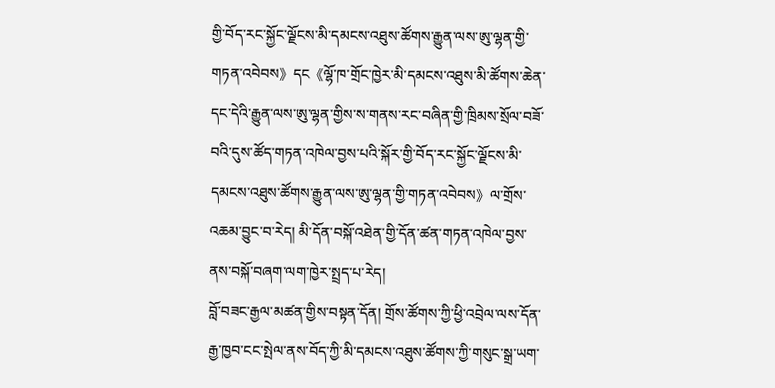གྱི་བོད་རང་སྐྱོང་ལྗོངས་མི་དམངས་འཐུས་ཚོགས་རྒྱུན་ལས་ཨུ་ལྷན་གྱི་གཏན་འབེབས》དང《ལྷོ་ཁ་གྲོང་ཁྱེར་མི་དམངས་འཐུས་མི་ཚོགས་ཆེན་དང་དེའི་རྒྱུན་ལས་ཨུ་ལྷན་གྱིས་ས་གནས་རང་བཞིན་གྱི་ཁྲིམས་སྲོལ་བཟོ་བའི་དུས་ཚོད་གཏན་འཁེལ་བྱས་པའི་སྐོར་གྱི་བོད་རང་སྐྱོང་ལྗོངས་མི་དམངས་འཐུས་ཚོགས་རྒྱུན་ལས་ཨུ་ལྷན་གྱི་གཏན་འབེབས》ལ་གྲོས་འཆམ་བྱུང་བ་རེད། མི་དོན་བསྐོ་འཐེན་གྱི་དོན་ཚན་གཏན་འཁེལ་བྱས་ནས་བསྐོ་བཞག་ལག་ཁྱེར་སྤྲད་པ་རེད།
བློ་བཟང་རྒྱལ་མཚན་གྱིས་བསྟན་དོན། གྲོས་ཚོགས་ཀྱི་ཕྱི་འབྲེལ་ལས་དོན་རྒྱ་ཁྱབ་ངང་སྤེལ་ནས་བོད་ཀྱི་མི་དམངས་འཐུས་ཚོགས་ཀྱི་གསུང་སྒྲ་ཡག་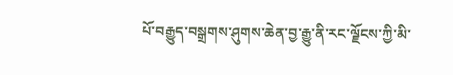པོ་བརྒྱུད་བསྒྲགས་ཤུགས་ཆེན་བྱ་རྒྱུ་ནི་རང་ལྗོངས་ཀྱི་མི་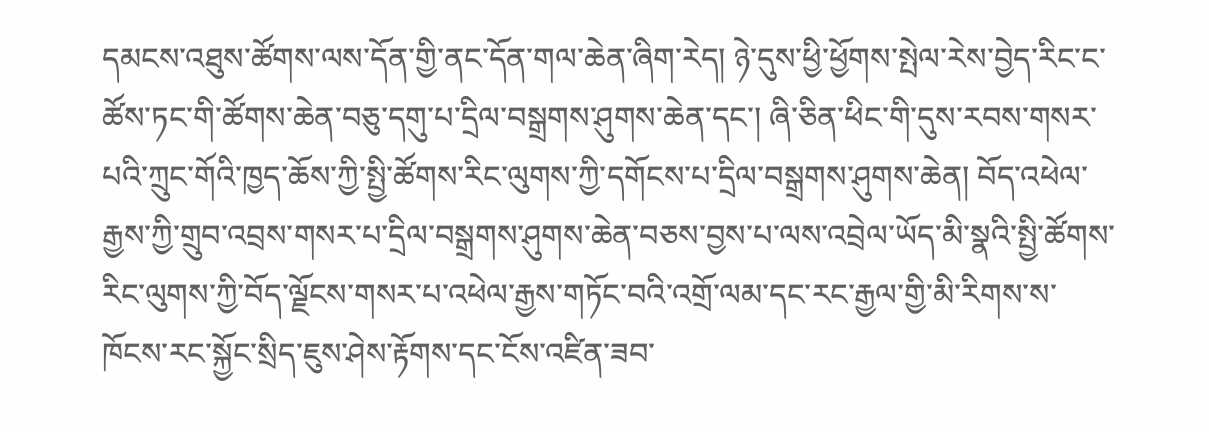དམངས་འཐུས་ཚོགས་ལས་དོན་གྱི་ནང་དོན་གལ་ཆེན་ཞིག་རེད། ཉེ་དུས་ཕྱི་ཕྱོགས་སྤེལ་རེས་བྱེད་རིང་ང་ཚོས་ཏང་གི་ཚོགས་ཆེན་བཅུ་དགུ་པ་དྲིལ་བསྒྲགས་ཤུགས་ཆེན་དང་། ཞི་ཅིན་ཕིང་གི་དུས་རབས་གསར་པའི་ཀྲུང་གོའི་ཁྱད་ཆོས་ཀྱི་སྤྱི་ཚོགས་རིང་ལུགས་ཀྱི་དགོངས་པ་དྲིལ་བསྒྲགས་ཤུགས་ཆེན། བོད་འཕེལ་རྒྱས་ཀྱི་གྲུབ་འབྲས་གསར་པ་དྲིལ་བསྒྲགས་ཤུགས་ཆེན་བཅས་བྱས་པ་ལས་འབྲེལ་ཡོད་མི་སྣའི་སྤྱི་ཚོགས་རིང་ལུགས་ཀྱི་བོད་ལྗོངས་གསར་པ་འཕེལ་རྒྱས་གཏོང་བའི་འགྲོ་ལམ་དང་རང་རྒྱལ་གྱི་མི་རིགས་ས་ཁོངས་རང་སྐྱོང་སྲིད་ཇུས་ཤེས་རྟོགས་དང་ངོས་འཛིན་ཟབ་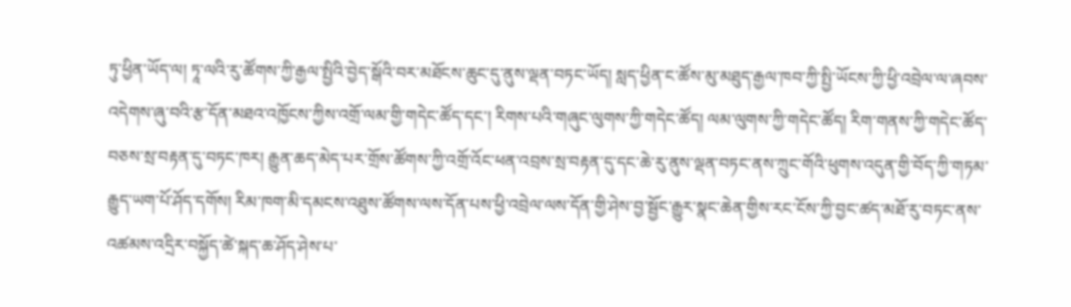ཏུ་ཕྱིན་ཡོད་ལ། ཏཱ་ལའི་རུ་ཚོགས་ཀྱི་རྒྱལ་སྤྱིའི་བྱེད་སྒོའི་བར་མཐོངས་ཆུང་དུ་ནུས་ལྡན་བཏང་ཡོད། སླད་ཕྱིན་ང་ཚོས་མུ་མཐུད་རྒྱལ་ཁབ་ཀྱི་སྤྱི་ཡོངས་ཀྱི་ཕྱི་འབྲེལ་ལ་ཞབས་འདེགས་ཞུ་བའི་རྩ་དོན་མཐའ་འཁྱོངས་ཀྱིས་འགྲོ་ལམ་གྱི་གདེང་ཚོད་དང་། རིགས་པའི་གཞུང་ལུགས་ཀྱི་གདེང་ཚོད། ལམ་ལུགས་ཀྱི་གདེང་ཚོད། རིག་གནས་ཀྱི་གདེང་ཚོད་བཅས་སྲ་བརྟན་དུ་བཏང་ཁར། རྒྱུན་ཆད་མེད་པར་གྲོས་ཚོགས་ཀྱི་འགྲོ་འོང་ཕན་འབྲས་སྲ་བརྟན་དུ་དང་ཆེ་རུ་ནུས་ལྡན་བཏང་ནས་ཀྲུང་གོའི་ཕུགས་འདུན་གྱི་བོད་ཀྱི་གཏམ་རྒྱུད་ཡག་པོ་ཤོད་དགོས། རིམ་ཁག་མི་དམངས་འཐུས་ཚོགས་ལས་དོན་པས་ཕྱི་འབྲེལ་ལས་དོན་གྱི་ཤེས་བྱ་སྦྱོང་རྒྱུར་སྣང་ཆེན་གྱིས་རང་ངོས་ཀྱི་བྱང་ཚད་མཐོ་རུ་བཏང་ནས་འཚམས་འདྲིར་བསྐྱོད་ཚེ་སྐད་ཆ་ཤོད་ཤེས་པ་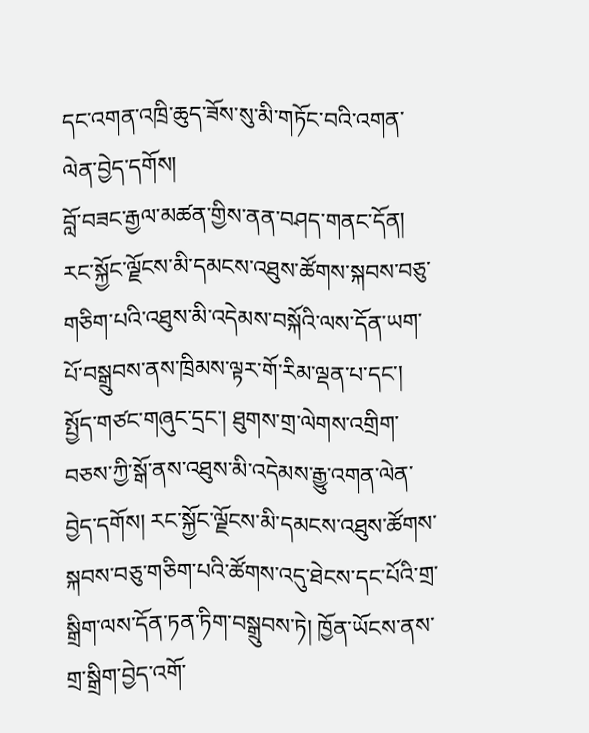དང་འགན་འཁྲི་ཆུད་ཟོས་སུ་མི་གཏོང་བའི་འགན་ལེན་བྱེད་དགོས།
བློ་བཟང་རྒྱལ་མཚན་གྱིས་ནན་བཤད་གནང་དོན། རང་སྐྱོང་ལྗོངས་མི་དམངས་འཐུས་ཚོགས་སྐབས་བཅུ་གཅིག་པའི་འཐུས་མི་འདེམས་བསྐོའི་ལས་དོན་ཡག་པོ་བསྒྲུབས་ནས་ཁྲིམས་ལྟར་གོ་རིམ་ལྡན་པ་དང་། སྤྱོད་གཙང་གཞུང་དྲང་། ཐུགས་གྲ་ལེགས་འགྲིག་བཅས་ཀྱི་སྒོ་ནས་འཐུས་མི་འདེམས་རྒྱུ་འགན་ལེན་བྱེད་དགོས། རང་སྐྱོང་ལྗོངས་མི་དམངས་འཐུས་ཚོགས་སྐབས་བཅུ་གཅིག་པའི་ཚོགས་འདུ་ཐེངས་དང་པོའི་གྲ་སྒྲིག་ལས་དོན་ཏན་ཏིག་བསྒྲུབས་ཏེ། ཁྱོན་ཡོངས་ནས་གྲ་སྒྲིག་བྱེད་འགོ་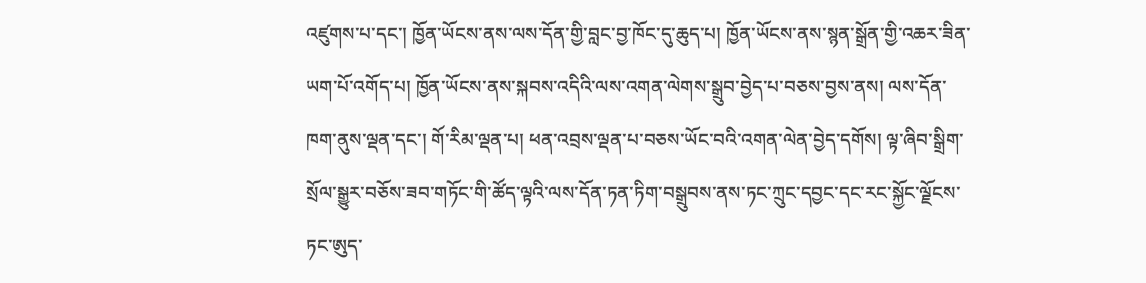འཛུགས་པ་དང་། ཁྱོན་ཡོངས་ནས་ལས་དོན་གྱི་བླང་བྱ་ཁོང་དུ་ཆུད་པ། ཁྱོན་ཡོངས་ནས་སྙན་སྒྲོན་གྱི་འཆར་ཟིན་ཡག་པོ་འགོད་པ། ཁྱོན་ཡོངས་ནས་སྐབས་འདིའི་ལས་འགན་ལེགས་སྒྲུབ་བྱེད་པ་བཅས་བྱས་ནས། ལས་དོན་ཁག་ནུས་ལྡན་དང་། གོ་རིམ་ལྡན་པ། ཕན་འབྲས་ལྡན་པ་བཅས་ཡོང་བའི་འགན་ལེན་བྱེད་དགོས། ལྟ་ཞིབ་སྒྲིག་སྲོལ་སྒྱུར་བཅོས་ཟབ་གཏོང་གི་ཚོད་ལྟའི་ལས་དོན་ཏན་ཏིག་བསྒྲུབས་ནས་ཏང་ཀྲུང་དབྱང་དང་རང་སྐྱོང་ལྗོངས་ཏང་ཨུད་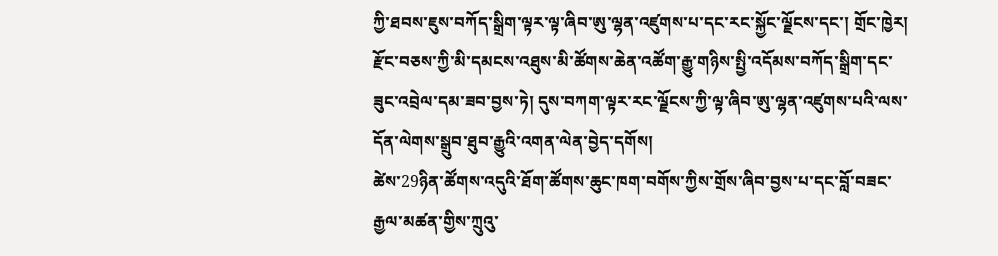ཀྱི་ཐབས་ཇུས་བཀོད་སྒྲིག་ལྟར་ལྟ་ཞིབ་ཨུ་ལྷན་འཛུགས་པ་དང་རང་སྐྱོང་ལྗོངས་དང་། གྲོང་ཁྱེར། རྫོང་བཅས་ཀྱི་མི་དམངས་འཐུས་མི་ཚོགས་ཆེན་འཚོག་རྒྱུ་གཉིས་སྤྱི་འདོམས་བཀོད་སྒྲིག་དང་ཟུང་འབྲེལ་དམ་ཟབ་བྱས་ཏེ། དུས་བཀག་ལྟར་རང་ལྗོངས་ཀྱི་ལྟ་ཞིབ་ཨུ་ལྷན་འཛུགས་པའི་ལས་དོན་ལེགས་སྒྲུབ་ཐུབ་རྒྱུའི་འགན་ལེན་བྱེད་དགོས།
ཚེས་29ཉིན་ཚོགས་འདུའི་ཐོག་ཚོགས་ཆུང་ཁག་བགོས་ཀྱིས་གྲོས་ཞིབ་བྱས་པ་དང་བློ་བཟང་རྒྱལ་མཚན་གྱིས་ཀྲུའུ་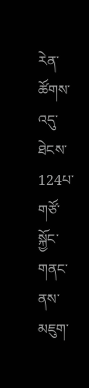རེན་ཚོགས་འདུ་ཐེངས་124པ་གཙོ་སྐྱོང་གནང་ནས་མཇུག་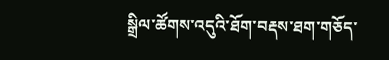སྒྲིལ་ཚོགས་འདུའི་ཐོག་བརྡས་ཐག་གཅོད་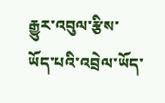རྒྱུར་འབུལ་རྩིས་ཡོད་པའི་འབྲེལ་ཡོད་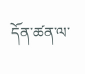དོན་ཚན་ལ་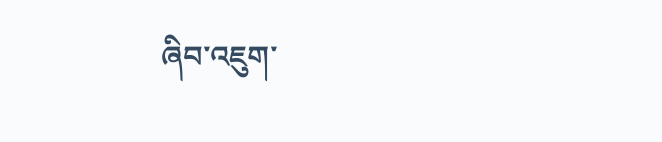ཞིབ་འཇུག་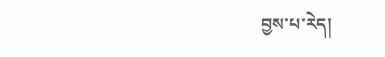བྱས་པ་རེད།